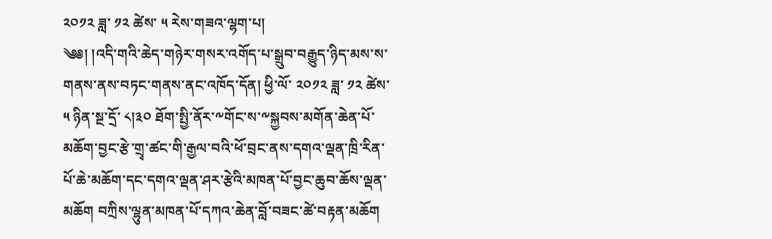༢༠༡༢ ཟླ་ ༡༢ ཚེས་ ༥ རེས་གཟའ་ལྷག་པ།
༄༅། །འདི་གའི་ཆེད་གཉེར་གསར་འགོད་པ་སྒྲུབ་བརྒྱུད་ཉིད་མས་ས་གནས་ནས་བཏང་གནས་ནང་འཁོད་དོན། ཕྱི་ལོ་ ༢༠༡༢ ཟླ་ ༡༢ ཚེས་ ༥ ཉིན་སྔ་དྲོ་ ༨།༣༠ ཐོག་སྤྱི་ནོར་༸གོང་ས་༸སྐྱབས་མགོན་ཆེན་པོ་མཆོག་བྱང་རྩེ་གྲྭ་ཚང་གི་རྒྱལ་བའི་ཕོ་བྲང་ནས་དགའ་ལྡན་ཁྲི་རིན་པོ་ཆེ་མཆོག་དང་དགའ་ལྡན་ཤར་རྩེའི་མཁན་པོ་བྱང་ཆུབ་ཆོས་ལྡན་མཆོག བཀྲིས་ལྷུན་མཁན་པོ་དཀའ་ཆེན་བློ་བཟང་ཚེ་བརྟན་མཆོག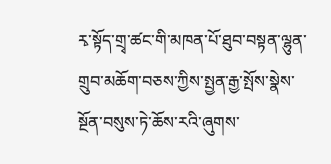རྭ་སྟོད་གྲྭ་ཚང་གི་མཁན་པོ་ཐུབ་བསྟན་ལྷུན་གྲུབ་མཆོག་བཅས་ཀྱིས་སྤྱན་རྒྱ་སྤོས་སྣེས་སྔོན་བསུས་ཏེ་ཆོས་རའི་ཞུགས་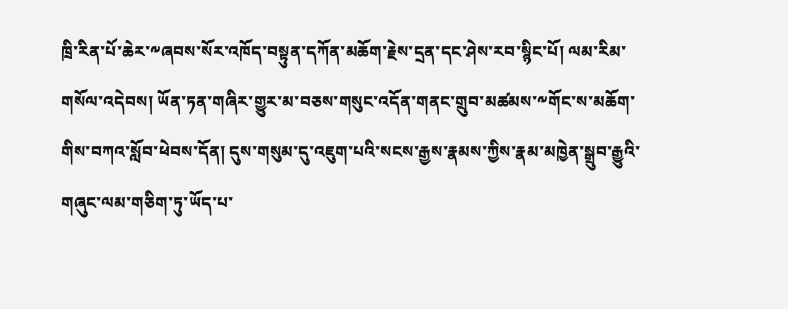ཁྲི་རིན་པོ་ཆེར་༸ཞབས་སོར་འཁོད་བསྟུན་དཀོན་མཆོག་རྗེས་དྲན་དང་ཤེས་རབ་སྙིང་པོ། ལམ་རིམ་གསོལ་འདེབས། ཡོན་ཏན་གཞིར་གྱུར་མ་བཅས་གསུང་འདོན་གནང་གྲུབ་མཚམས་༸གོང་ས་མཆོག་གིས་བཀའ་སློབ་ཕེབས་དོན། དུས་གསུམ་དུ་འཇུག་པའི་སངས་རྒྱས་རྣམས་ཀྱིས་རྣམ་མཁྱེན་སྒྲུབ་རྒྱུའི་གཞུང་ལམ་གཅིག་ཏུ་ཡོད་པ་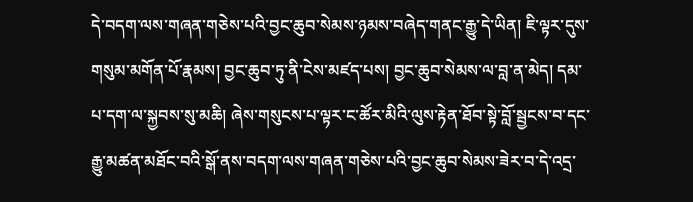དེ་བདག་ལས་གཞན་གཅེས་པའི་བྱང་ཆུབ་སེམས་ཉམས་བཞེད་གནང་རྒྱུ་དེ་ཡིན། ཇི་ལྟར་དུས་གསུམ་མགོན་པོ་རྣམས། བྱང་ཆུབ་ཏུ་ནི་ངེས་མཛད་པས། བྱང་ཆུབ་སེམས་ལ་བླ་ན་མེད། དམ་པ་དག་ལ་སྐྱབས་སུ་མཆི། ཞེས་གསུངས་པ་ལྟར་ང་ཚོར་མིའི་ལུས་རྟེན་ཐོབ་སྟེ་བློ་སྦྱངས་བ་དང་རྒྱུ་མཚན་མཐོང་བའི་སྒོ་ནས་བདག་ལས་གཞན་གཅེས་པའི་བྱང་ཆུབ་སེམས་ཟེར་བ་དེ་འདྲ་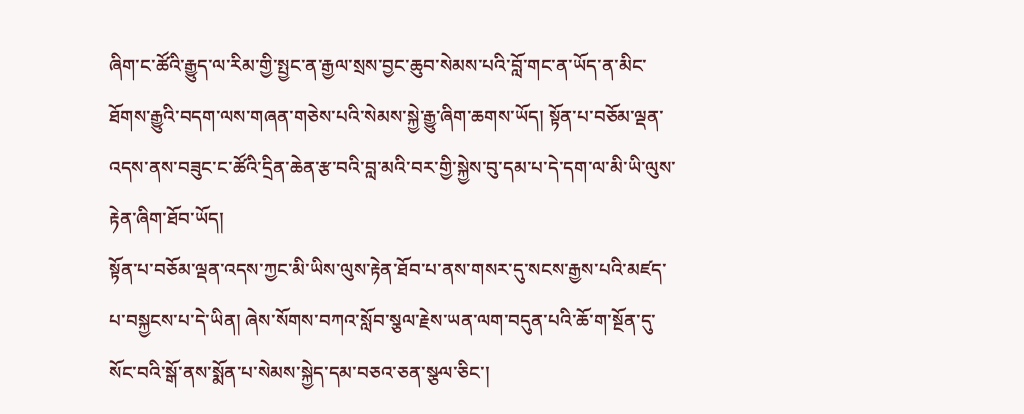ཞིག་ང་ཚོའི་རྒྱུད་ལ་རིམ་གྱི་སྤྱང་ན་རྒྱལ་སྲས་བྱང་ཆུབ་སེམས་པའི་བློ་གང་ན་ཡོད་ན་མིང་ཐོགས་རྒྱུའི་བདག་ལས་གཞན་གཅེས་པའི་སེམས་སྐྱེ་རྒྱུ་ཞིག་ཆགས་ཡོད། སྟོན་པ་བཅོམ་ལྡན་འདས་ནས་བཟུང་ང་ཚོའི་དྲིན་ཆེན་རྩ་བའི་བླ་མའི་བར་གྱི་སྐྱེས་བུ་དམ་པ་དེ་དག་ལ་མི་ཡི་ལུས་རྟེན་ཞིག་ཐོབ་ཡོད།
སྟོན་པ་བཅོམ་ལྡན་འདས་ཀྱང་མི་ཡིས་ལུས་རྟེན་ཐོབ་པ་ནས་གསར་དུ་སངས་རྒྱས་པའི་མཛད་པ་བསྐྱངས་པ་དེ་ཡིན། ཞེས་སོགས་བཀའ་སློབ་སྕལ་རྗེས་ཡན་ལག་བདུན་པའི་ཆོ་ག་སྔོན་དུ་སོང་བའི་སྒོ་ནས་སྨོན་པ་སེམས་སྐྱེད་དམ་བཅའ་ཅན་སྩལ་ཅིང་།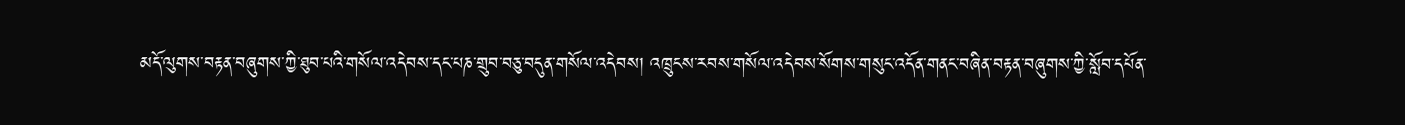མདོ་ལུགས་བརྟན་བཞུགས་ཀྱི་ཐུབ་པའི་གསོལ་འདེབས་དང་པཎ་གྲུབ་བཅུ་བདུན་གསོལ་འདེབས། འཁྲུངས་རབས་གསོལ་འདེབས་སོགས་གསུང་འདོན་གནང་བཞིན་བརྟན་བཞུགས་ཀྱི་སློབ་དཔོན་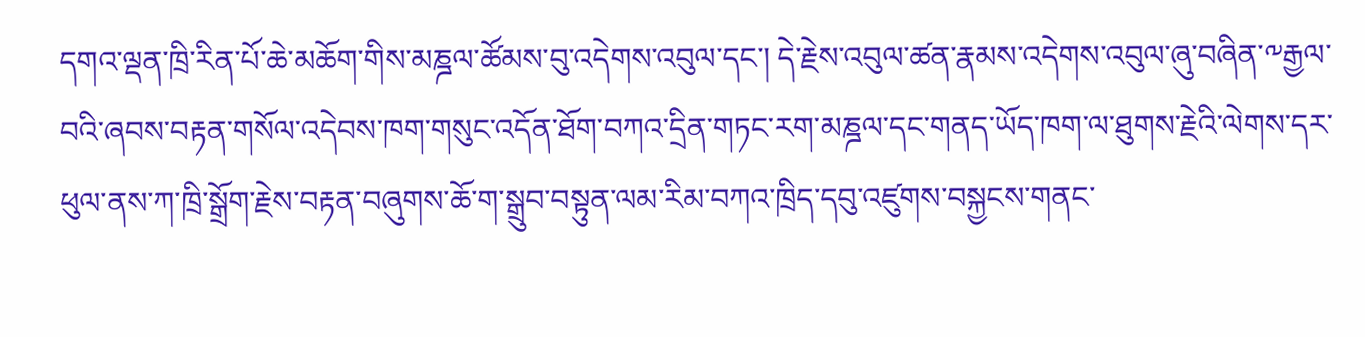དགའ་ལྡན་ཁྲི་རིན་པོ་ཆེ་མཆོག་གིས་མཎྜལ་ཚོམས་བུ་འདེགས་འབུལ་དང་། དེ་རྗེས་འབུལ་ཚན་རྣམས་འདེགས་འབུལ་ཞུ་བཞིན་༸རྒྱལ་བའི་ཞབས་བརྟན་གསོལ་འདེབས་ཁག་གསུང་འདོན་ཐོག་བཀའ་དྲིན་གཏང་རག་མཎྜལ་དང་གནད་ཡོད་ཁག་ལ་ཐུགས་རྗེའི་ལེགས་དར་ཕུལ་ནས་ཀ་ཁྲི་སྒྲོག་རྗེས་བརྟན་བཞུགས་ཆོ་ག་སྒྲུབ་བསྟུན་ལམ་རིམ་བཀའ་ཁྲིད་དབུ་འཛུགས་བསྐྱངས་གནང་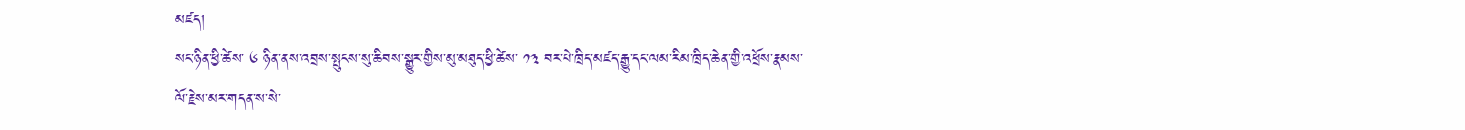མཛད།
སང་ཉིན་ཕྱི་ཚེས་ ༦ ཉིན་ནས་འབྲས་སྤུངས་སུ་ཆིབས་སྒྱུར་གྱིས་མུ་མཐུད་ཕྱི་ཚེས་ ༡༣ བར་པེ་ཁྲིད་མཛད་རྒྱུ་དང་ལམ་རིམ་ཁྲིད་ཆེན་གྱི་འཕྲོས་རྣམས་ལོ་རྗེས་མར་གདན་ས་སེ་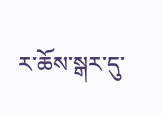ར་ཆོས་སྒར་དུ་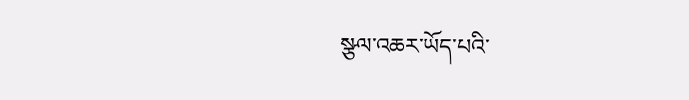སྩལ་འཆར་ཡོད་པའི་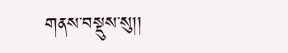གནས་བསྡུས་སུ།།